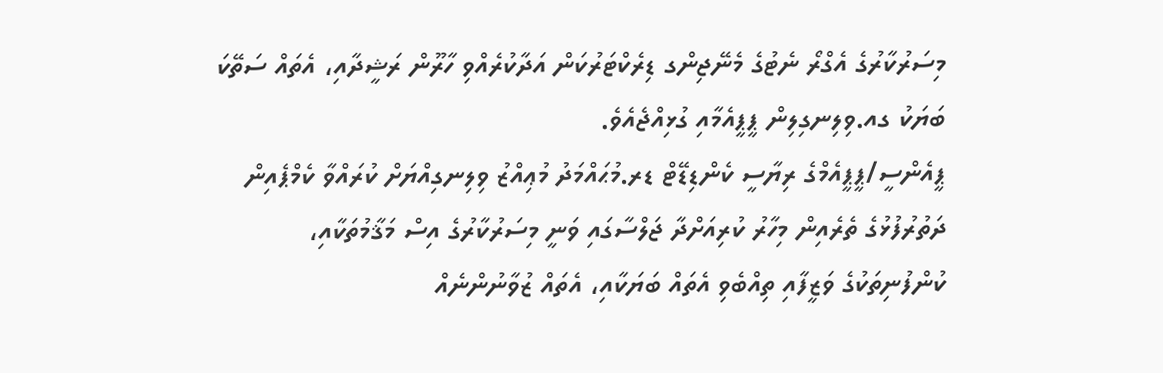މިސަރުކާރުގެ އެގްރޯ ނެޓުގެ މެނޭޖިންގ ޑިރެކްޓަރުކަން އަދާކުރެއްވި ހާރޫން ރަޝީދާއި، އެތައް ސަތޭކަ ބަޔަކު ގއ.ވިލިނގިލިން ޕީޕީއެމާއި ގުޅިއްޖެއެވެ.
ޕީއެންސީ/ޕީޕީއެމްގެ ރިޔާސީ ކެންޑިޑޭޓް ޑރ.މުޙައްމަދު މުޢިއްޒު ވިލިނގިއްޔަށް ކުރައްވާ ކެމްޕެއިން ދަތުރުފުޅުގެ ތެރެއިން މިހާރު ކުރިއަށްދާ ޖަލްސާގައި ވަނީ މިސަރުކާރުގެ އިސް މަޤާމުތަކާއި، ކުންފުނިތަކުގެ ވަޒީފާއި ތިއްބެވި އެތައް ބަޔަކާއި، އެތައް ޒުވާނުންނެއް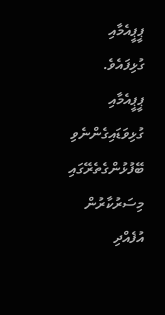ޕީޕީއެމާއި ގުޅިފައެވެ.
ޕީޕީއެމާއި ގުޅިވަޑައިގެންނެވި ބޭފުޅުންގެތެރޭގައި މިސަރުކާރުން އުފެއްދި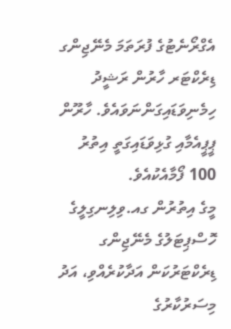އެގްރޯނެޓުގެ ފުރަތަމަ މެނޭޖިންގ ޑިރެކްޓަރ ހާރުން ރަޝީދު ހިމެނިވަޑައިގަންނަވައެވެ. ހާރޫން ޕީޕީއެމާއި ގުޅިވަޑައިގަތީ އިތުރު 100 ފޯމާއެކުއެވެ.
މީގެ އިތުރުން ގއ.ވިލިނގިލީގެ ހޮސްޕިޓަލުގެ މެނޭޖިންގ ޑިރެކްޓަރުކަން އަދާކުރެއްވި، އަދު މިސަރުކާރުގެ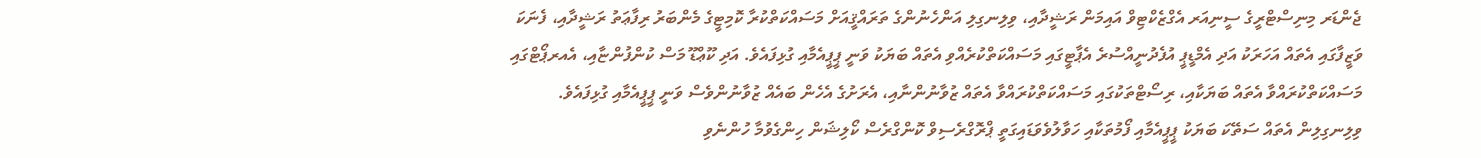ޖެންޑަރ މިނިސްޓްރީގެ ސީނިއަރ އެގްޒެކްޓިވް އައިމަން ރަޝީދާއި، ވިލިނގިލި އަންހެނުންގެ ތަރައްޤީއަށް މަސައްކަތްކުރާ ކޮމިޓީގެ މެންބަރު ރިފާޢަތު ރަޝީދާއި، ފެނަކަ ވަޒީފާގައި އެތައް އަހަރަކު އަދި އެމްޑީޕީ އުފެދުނީއްސުރެ އެޕާޓީގައި މަސައްކަތްކުރެއްވި އެތައް ބަޔަކު ވަނީ ޕީޕީއެމާއި ގުޅިފައެވެ. އަދި ކޫޢްޑޫ މަސް ކުންފުންޏާއި، އެއރޕޯޓްގައި މަސައްކަތްކުރައްވާ އެތައް ބަޔަކާއި، ރިސޯޓްތަކުގައި މަސައްކަތްކުރައްވާ އެތައް ޒުވާނުންނާއި، އެރަށުގެ އެހެން ބައެއް ޒުވާނުންވެސް ވަނީ ޕީޕީއެމާއި ގުޅިފައެވެ.
ވިލިނގިލިން އެތައް ސަތޭކަ ބަޔަކު ޕީޕީއެމާއި ފޯމުތަކާއި ހަވާލުވެވަޑައިގަތީ ޕްރޮގްރެސިވް ކޮންގްރެސް ކޯލިޝަން ހިންގެވުމާ ހުންނެވި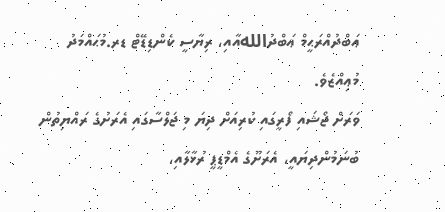ޢަބްދުއްރަޙީމް ޢަބްދުاللهއާއި، ރިޔާސީ ކެންޑިޑޭޓް ޑރ.މުޙައްމަދު މުޢިއްޒެވެ.
ވަރަށް ޖޯޝައި ފޯރީގައި ކުރިއަށް ދިޔަ މި ޖަލްސާގައި އެރަށުގެ ރައްޔިތުން ބުނަމުންދިޔައީ، އެރަށޫގެ އެމްޑީޕީ ރުޅާލާއި،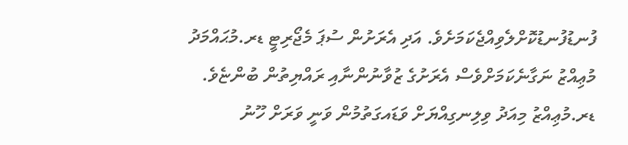ފުނޑުފުނޑުކޮށްލެވިއްޖެކަމަށެވެ. އަދި އެރަށުން ސުޕަ މެޖޯރިޓީ ޑރ.މުޙައްމަދު މުޢިއްޒު ނަގާނެކަމަށްވެސް އެރަށުގެ ޒުވާނުންނާއި ރައްޔިތުން ބުންޏެވެ.
ޑރ.މުޢިއްޒު މިއަދު ވިލިނގިއްޔަށް ވަޑައގަތުމުން ވަނީ ވަރަށް ހޫނު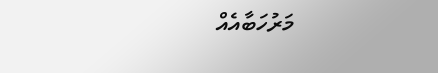މަރުހަބާއެއް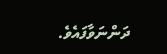ދަންނަވާފައެވެ.